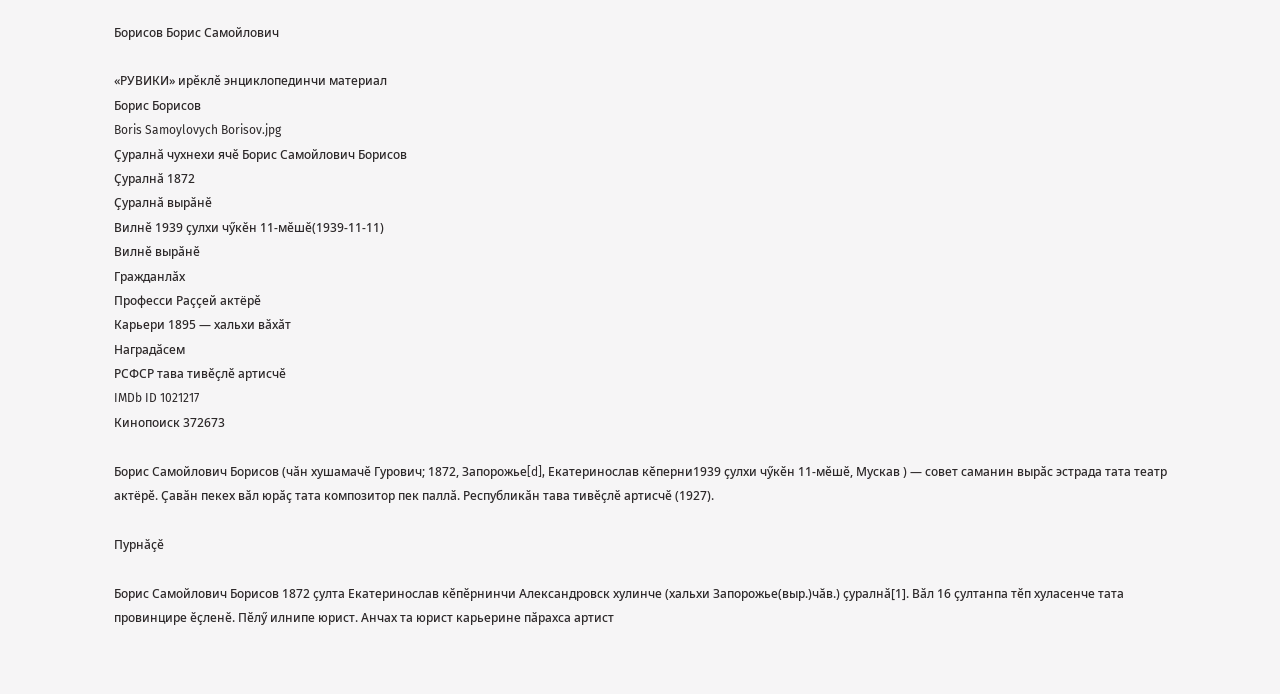Борисов Борис Самойлович

«РУВИКИ» ирӗклӗ энциклопединчи материал
Борис Борисов
Boris Samoylovych Borisov.jpg
Ҫуралнӑ чухнехи ячӗ Борис Самойлович Борисов
Ҫуралнӑ 1872
Ҫуралнӑ вырӑнӗ
Вилнӗ 1939 ҫулхи чӳкӗн 11-мӗшӗ(1939-11-11)
Вилнӗ вырӑнӗ
Гражданлӑх
Професси Раҫҫей актёрӗ
Карьери 1895 — хальхи вӑхӑт
Наградӑсем
РСФСР тава тивӗҫлӗ артисчӗ
IMDb ID 1021217
Кинопоиск 372673

Борис Самойлович Борисов (чӑн хушамачӗ Гурович; 1872, Запорожье[d], Екатеринослав кĕперни1939 ҫулхи чӳкӗн 11-мӗшӗ, Мускав ) — совет саманин вырӑс эстрада тата театр актёрӗ. Ҫавӑн пекех вӑл юрӑҫ тата композитор пек паллӑ. Республикӑн тава тивӗҫлӗ артисчӗ (1927).

Пурнӑҫӗ

Борис Самойлович Борисов 1872 ҫулта Екатеринослав кӗпӗрнинчи Александровск хулинче (хальхи Запорожье(выр.)чăв.) ҫуралнӑ[1]. Вӑл 16 ҫултанпа тӗп хуласенче тата провинцире ӗҫленӗ. Пӗлӳ илнипе юрист. Анчах та юрист карьерине пӑрахса артист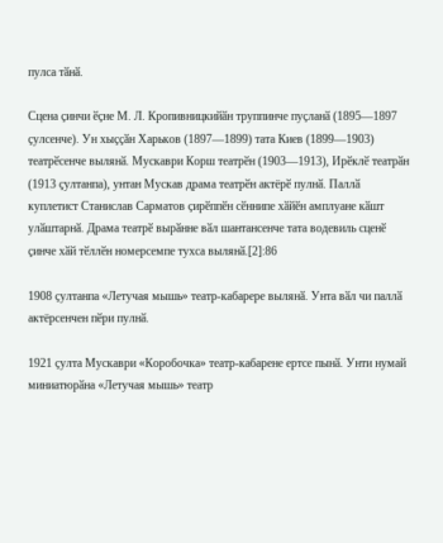пулса тӑнӑ.

Сцена ҫинчи ӗҫне М. Л. Кропивницкийӑн труппинче пуҫланӑ (1895—1897 ҫулсенче). Ун хыҫҫӑн Харьков (1897—1899) тата Киев (1899—1903) театрӗсенче вылянӑ. Мускаври Корш театрӗн (1903—1913), Ирӗклӗ театрӑн (1913 ҫултанпа), унтан Мускав драма театрӗн актёрӗ пулнӑ. Паллӑ куплетист Станислав Сарматов ҫирӗппӗн сӗннипе хӑйӗн амплуане кӑшт улӑштарнӑ. Драма театрӗ вырӑнне вӑл шантансенче тата водевиль сценӗ ҫинче хӑй тӗллӗн номерсемпе тухса вылянӑ.[2]:86

1908 ҫултанпа «Летучая мышь» театр-кабарере вылянӑ. Унта вӑл чи паллӑ актёрсенчен пӗри пулнӑ.

1921 ҫулта Мускаври «Коробочка» театр-кабарене ертсе пынӑ. Унти нумай миниатюрӑна «Летучая мышь» театр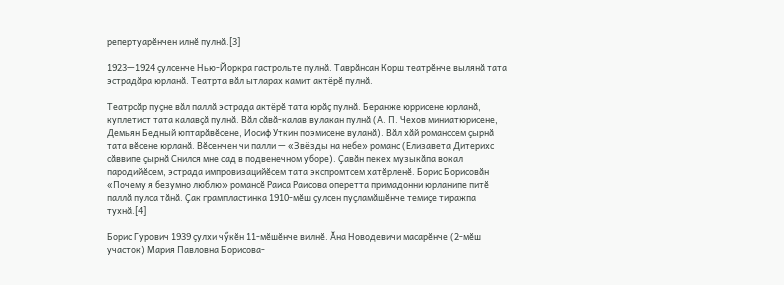репертуарӗнчен илнӗ пулнӑ.[3]

1923—1924 ҫулсенче Нью-Йоркра гастрольте пулнӑ. Таврӑнсан Корш театрӗнче вылянӑ тата эстрадӑра юрланӑ. Театрта вӑл ытларах камит актёрӗ пулнӑ.

Театрсӑр пуҫне вӑл паллӑ эстрада актёрӗ тата юрӑҫ пулнӑ. Беранже юррисене юрланӑ, куплетист тата калавҫӑ пулнӑ. Вӑл сӑвӑ-калав вулакан пулнӑ (А. П. Чехов миниатюрисене, Демьян Бедный юптарӑвӗсене, Иосиф Уткин поэмисене вуланӑ). Вӑл хӑй романссем ҫырнӑ тата вӗсене юрланӑ. Вӗсенчен чи палли — «Звёзды на небе» романс (Елизавета Дитерихс сӑввипе ҫырнӑ Снился мне сад в подвенечном уборе). Ҫавӑн пекех музыкӑпа вокал пародийӗсем, эстрада импровизацийӗсем тата экспромтсем хатӗрленӗ. Борис Борисовӑн «Почему я безумно люблю» романсӗ Раиса Раисова оперетта примадонни юрланипе питӗ паллӑ пулса тӑнӑ. Ҫак грампластинка 1910-мӗш ҫулсен пуҫламӑшӗнче темиҫе тиражпа тухнӑ.[4]

Борис Гурович 1939 ҫулхи чӳкӗн 11-мӗшӗнче вилнӗ. Ӑна Новодевичи масарӗнче (2-мӗш участок) Мария Павловна Борисова-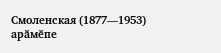Смоленская (1877—1953) арӑмӗпе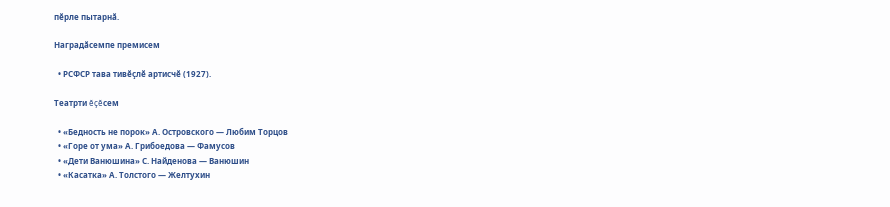пӗрле пытарнӑ.

Наградӑсемпе премисем

  • РСФСР тава тивӗҫлӗ артисчӗ (1927).

Театрти ĕçĕсем

  • «Бедность не порок» А. Островского — Любим Торцов
  • «Горе от ума» А. Грибоедова — Фамусов
  • «Дети Ванюшина» С. Найденова — Ванюшин
  • «Касатка» А. Толстого — Желтухин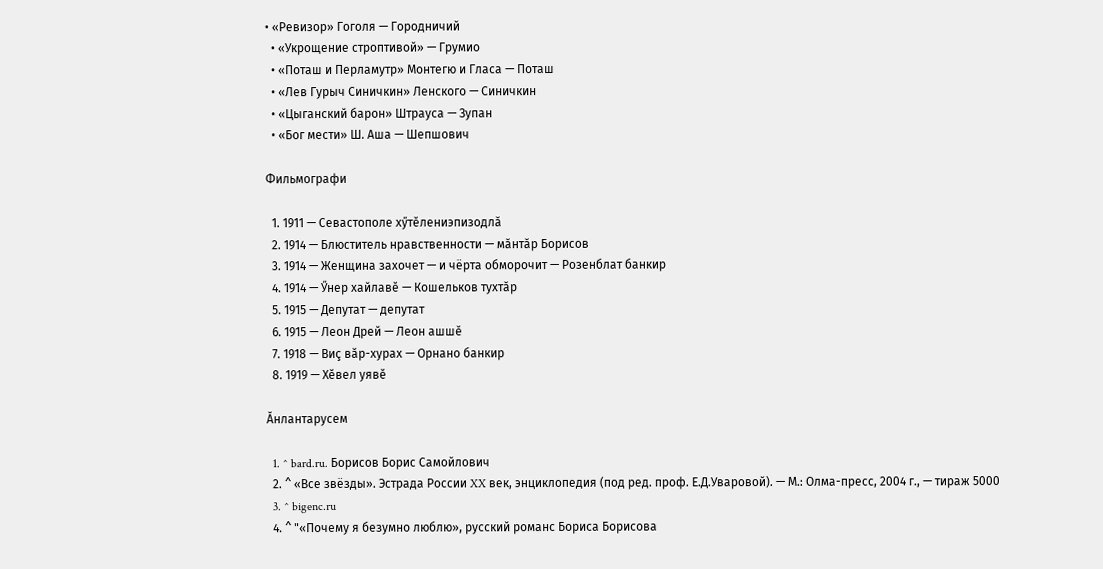• «Ревизор» Гоголя — Городничий
  • «Укрощение строптивой» — Грумио
  • «Поташ и Перламутр» Монтегю и Гласа — Поташ
  • «Лев Гурыч Синичкин» Ленского — Синичкин
  • «Цыганский барон» Штрауса — Зупан
  • «Бог мести» Ш. Аша — Шепшович

Фильмографи

  1. 1911 — Севастополе хӳтĕлениэпизодлӑ
  2. 1914 — Блюститель нравственности — мӑнтӑр Борисов
  3. 1914 — Женщина захочет — и чёрта обморочит — Розенблат банкир
  4. 1914 — Ӳнер хайлавĕ — Кошельков тухтӑр
  5. 1915 — Депутат — депутат
  6. 1915 — Леон Дрей — Леон ашшӗ
  7. 1918 — Виç вăр-хурах — Орнано банкир
  8. 1919 — Хĕвел уявĕ

Ӑнлантарусем

  1. ^ bard.ru. Борисов Борис Самойлович
  2. ^ «Все звёзды». Эстрада России XX век, энциклопедия (под ред. проф. Е.Д.Уваровой). — М.: Олма-пресс, 2004 г., — тираж 5000
  3. ^ bigenc.ru
  4. ^ "«Почему я безумно люблю», русский романс Бориса Борисова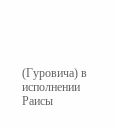(Гуровича) в исполнении Раисы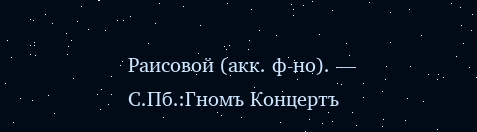Раисовой (акк. ф-но). — С.Пб.:Гномъ Концертъ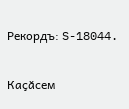Рекордъ: S-18044.

Каҫӑсем